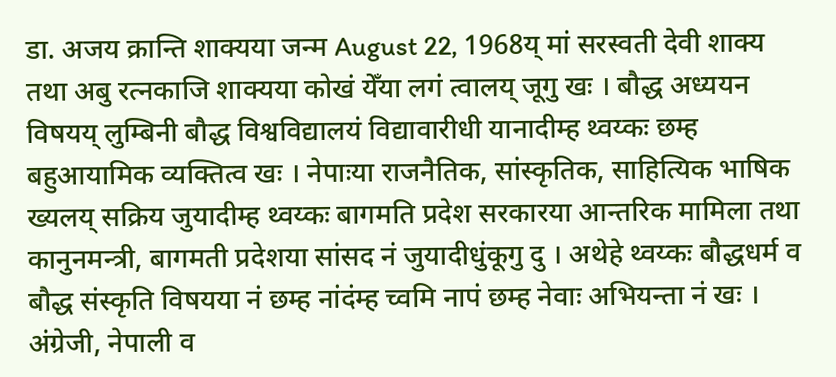डा. अजय क्रान्ति शाक्यया जन्म August 22, 1968य् मां सरस्वती देवी शाक्य तथा अबु रत्नकाजि शाक्यया कोखं येँया लगं त्वालय् जूगु खः । बौद्ध अध्ययन विषयय् लुम्बिनी बौद्ध विश्वविद्यालयं विद्यावारीधी यानादीम्ह थ्वय्कः छम्ह बहुआयामिक व्यक्तित्व खः । नेपाःया राजनैतिक, सांस्कृतिक, साहित्यिक भाषिक ख्यलय् सक्रिय जुयादीम्ह थ्वय्कः बागमति प्रदेश सरकारया आन्तरिक मामिला तथा कानुनमन्त्री, बागमती प्रदेशया सांसद नं जुयादीधुंकूगु दु । अथेहे थ्वय्कः बौद्धधर्म व बौद्ध संस्कृति विषयया नं छम्ह नांदंम्ह च्वमि नापं छम्ह नेवाः अभियन्ता नं खः । अंग्रेजी, नेपाली व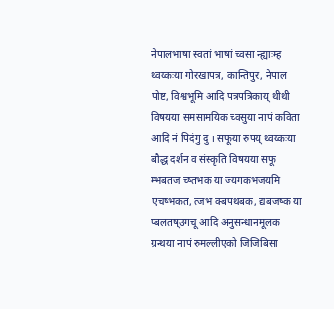नेपालभाषा स्वतां भाषां च्वसा न्ह्याःम्ह थ्वय्कःया गोरखापत्र, कान्तिपुर, नेपाल पोष्ट, विश्वभूमि आदि पत्रपत्रिकाय् थीथी विषयया समसामयिक च्वसुया नापं कविता आदि नं पिदंगु दु । सफूया रुपय् थ्वय्कःया बौद्ध दर्शन व संस्कृति विषयया सफू म्भबतज च्ष्तभक या ज्यगकभजयमि एचष्भकत, त्जभ क्बपथबक, द्यबजष्क या प्बलतष्उगचू आदि अनुसन्धानमूलक ग्रन्थया नापं रुमल्लीएको जिजिबिसा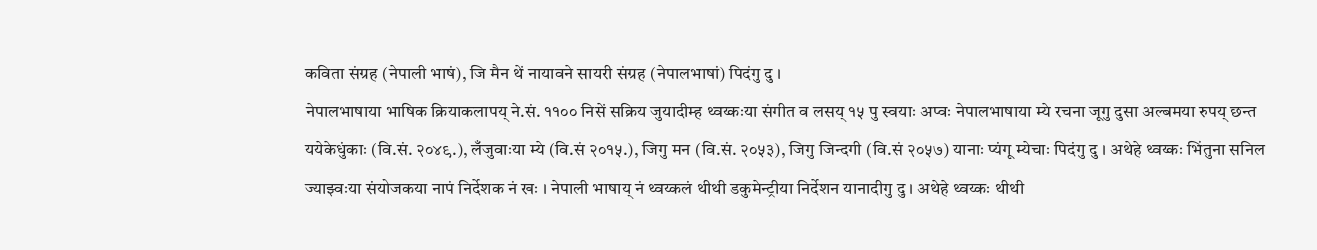कविता संग्रह (नेपाली भाषं), जि मैन थें नायावने सायरी संग्रह (नेपालभाषां) पिदंगु दु ।
नेपालभाषाया भाषिक क्रियाकलापय् ने.सं. ११०० निसें सक्रिय जुयादीम्ह थ्वय्कःया संगीत व लसय् १५ पु स्वयाः अप्वः नेपालभाषाया म्ये रचना जूगु दुसा अल्बमया रुपय् छन्त ययेकेधुंकाः (वि.सं. २०४९.), लँजुवाःया म्ये (वि.सं २०१५.), जिगु मन (वि.सं. २०५३), जिगु जिन्दगी (वि.सं २०५७) यानाः प्यंगू म्येचाः पिदंगु दु । अथेहे थ्वय्कः भिंतुना सनिल ज्याझ्वःया संयोजकया नापं निर्देशक नं खः । नेपाली भाषाय् नं थ्वय्कलं थीथी डकुमेन्ट्रीया निर्देशन यानादीगु दु । अथेहे थ्वय्कः थीथी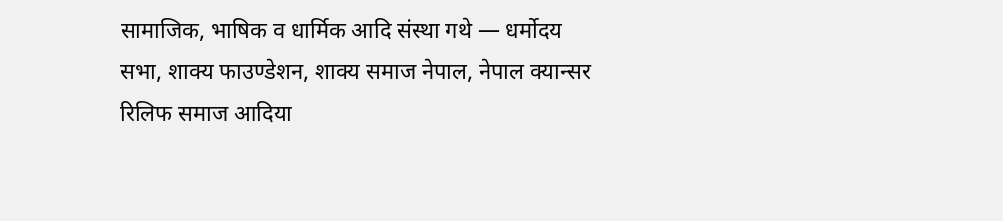सामाजिक, भाषिक व धार्मिक आदि संस्था गथे — धर्मोदय सभा, शाक्य फाउण्डेशन, शाक्य समाज नेपाल, नेपाल क्यान्सर रिलिफ समाज आदिया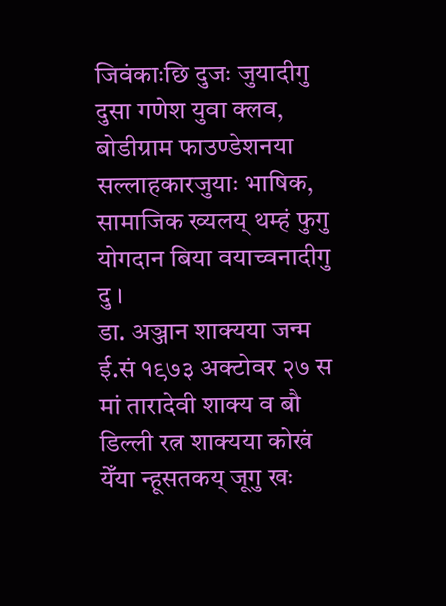जिवंकाःछि दुजः जुयादीगु दुसा गणेश युवा क्लव, बोडीग्राम फाउण्डेशनया सल्लाहकारजुयाः भाषिक, सामाजिक ख्यलय् थम्हं फुगु योगदान बिया वयाच्वनादीगु दु ।
डा. अञ्जान शाक्यया जन्म ई.सं १९७३ अक्टोवर २७ स मां तारादेवी शाक्य व बौ डिल्ली रत्न शाक्यया कोखं येँया न्हूसतकय् जूगु खः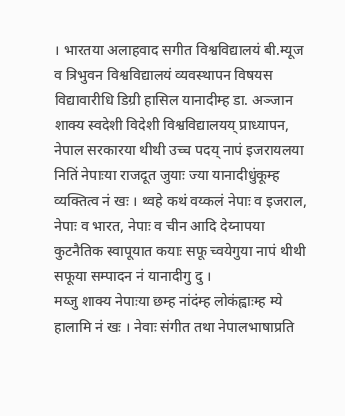। भारतया अलाहवाद सगीत विश्वविद्यालयं बी.म्यूज व त्रिभुवन विश्वविद्यालयं व्यवस्थापन विषयस विद्यावारीधि डिग्री हासिल यानादीम्ह डा. अञ्जान शाक्य स्वदेशी विदेशी विश्वविद्यालयय् प्राध्यापन, नेपाल सरकारया थीथी उच्च पदय् नापं इजरायलया नितिं नेपाःया राजदूत जुयाः ज्या यानादीधुंकूम्ह व्यक्तित्व नं खः । थ्वहे कथं वय्कलं नेपाः व इजराल, नेपाः व भारत, नेपाः व चीन आदि देय्नापया कुटनैतिक स्वापूयात कयाः सफू च्वयेगुया नापं थीथी सफूया सम्पादन नं यानादीगु दु ।
मय्जु शाक्य नेपाःया छम्ह नांदंम्ह लोकंह्वाःम्ह म्ये हालामि नं खः । नेवाः संगीत तथा नेपालभाषाप्रति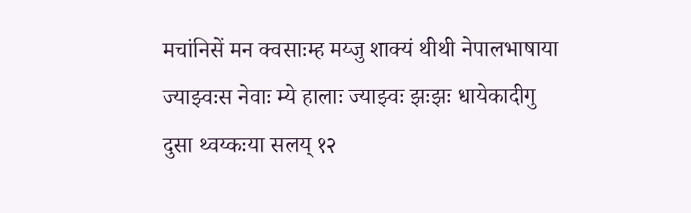मचांनिसें मन क्वसाःम्ह मय्जु शाक्यं थीथी नेपालभाषाया ज्याझ्वःस नेवाः म्ये हालाः ज्याझ्वः झःझः धायेकादीगु दुसा थ्वय्कःया सलय् १२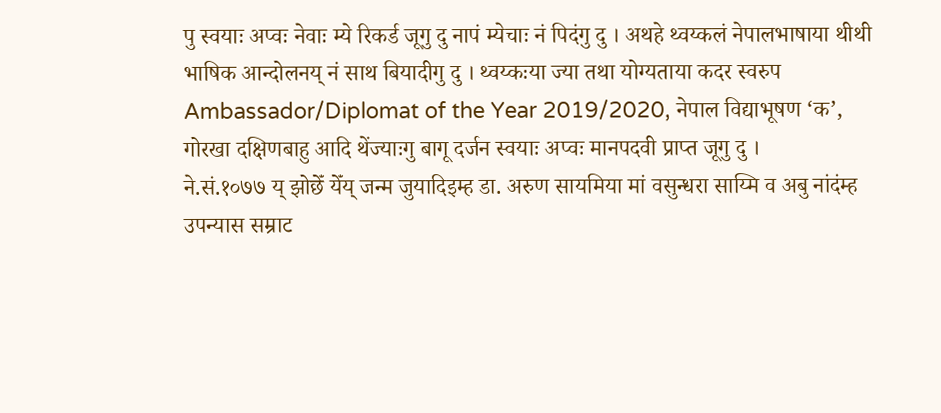पु स्वयाः अप्वः नेवाः म्ये रिकर्ड जूगु दु नापं म्येचाः नं पिदंगु दु । अथहे थ्वय्कलं नेपालभाषाया थीथी भाषिक आन्दोलनय् नं साथ बियादीगु दु । थ्वय्कःया ज्या तथा योग्यताया कदर स्वरुप Ambassador/Diplomat of the Year 2019/2020, नेपाल विद्याभूषण ‘क’, गोरखा दक्षिणबाहु आदि थेंज्याःगु बागू दर्जन स्वयाः अप्वः मानपदवी प्राप्त जूगु दु ।
ने.सं.१०७७ य् झोछेँ येँय् जन्म जुयादिइम्ह डा. अरुण सायमिया मां वसुन्धरा साय्मि व अबु नांदंम्ह उपन्यास सम्राट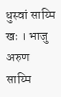धुस्वां साय्मि खः । भाजु अरुण साय्मि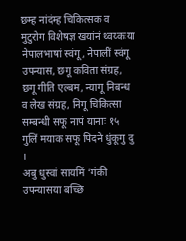छम्ह नांदंम्ह चिकित्सक व मुटुरोग विशेषज्ञ खयांनं थ्वय्कःया नेपालभाषां स्वंगू, नेपालीं स्वंगू उपन्यास, छगू कविता संग्रह, छगू गीति एल्बम, न्यागू निबन्ध व लेख संग्रह, निगू चिकित्सा सम्बन्धी सफू नापं यानाः १५ गुलिं मयाक सफू पिदने धुंकूगु दु ।
अबु धुस्वां सायमिं ‘गंकी उपन्यासया बच्छि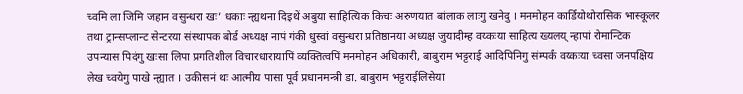च्वमि ला जिमि जहान वसुन्धरा खः’ धकाः न्ह्यथना दिइथें अबुया साहित्यिक किचः अरुणयात बांलाक लाःगु खनेदु । मनमोहन कार्डियोथोरासिक भास्कूलर तथा ट्रान्सप्लान्ट सेन्टरया संस्थापक बोर्ड अध्यक्ष नापं गंकी धुस्वां वसुन्धरा प्रतिष्ठानया अध्यक्ष जुयादीम्ह वय्कःया साहित्य ख्यलय् न्हापां रोमान्टिक उपन्यास पिदंगु खःसा लिपा प्रगतिशील विचारधारायापिं व्यक्तित्वपिं मनमोहन अधिकारी, बाबुराम भट्टराई आदिपिनिगु संम्पर्कं वय्कःया च्वसा जनपक्षिय लेख च्वयेगु पाखे न्ह्यात । उकीसनं थः आत्मीय पासा पूर्व प्रधानमन्त्री डा. बाबुराम भट्टराईलिसेया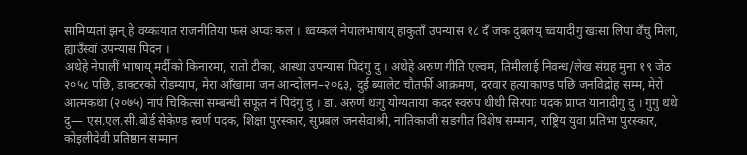सामिप्यतां झन् हे वय्कःयात राजनीतिया फसं अप्वः कल । थ्वय्कलं नेपालभाषाय् हाकुताँ उपन्यास १८ दँ जक दुबलय् च्वयादीगु खःसा लिपा वँचु मिला, ह्याउँस्वां उपन्यास पिदन ।
अथेहे नेपालीं भाषाय् मर्दीको किनारमा, रातो टीका, आस्था उपन्यास पिदंगु दु । अथेहे अरुण गीति एल्वम, तिमीलाई निवन्ध/लेख संग्रह मुना १९ जेठ २०५८ पछि, डाक्टरको रोडम्याप, मेरा आँखामा जन आन्दोलन–२०६३, दुई ब्यालेट चौतर्फी आक्रमण, दरवार हत्याकाण्ड पछि जनविद्रोह सम्म, मेरो आत्मकथा (२०७५) नापं चिकित्सा सम्बन्धी सफूत नं पिदंगु दु । डा. अरुणं थःगु योग्यताया कदर स्वरुप थीथी सिरपाः पदक प्राप्त यानादीगु दु । गुगु थथे दु— एस.एल.सी.बोर्ड सेकेण्ड स्वर्ण पदक, शिक्षा पुरस्कार, सुप्रबल जनसेवाश्री, नातिकाजी सङगीत विशेष सम्मान, राष्ट्रिय युवा प्रतिभा पुरस्कार, कोइलीदेवी प्रतिष्ठान सम्मान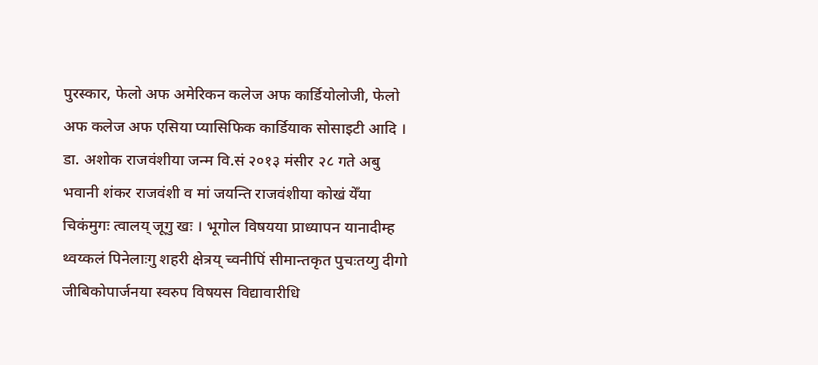पुरस्कार, फेलो अफ अमेरिकन कलेज अफ कार्डियोलोजी, फेलो अफ कलेज अफ एसिया प्यासिफिक कार्डियाक सोसाइटी आदि ।
डा. अशोक राजवंशीया जन्म वि.सं २०१३ मंसीर २८ गते अबु भवानी शंकर राजवंशी व मां जयन्ति राजवंशीया कोखं येँया चिकंमुगः त्वालय् जूगु खः । भूगोल विषयया प्राध्यापन यानादीम्ह थ्वय्कलं पिनेलाःगु शहरी क्षेत्रय् च्वनीपिं सीमान्तकृत पुचःतय्गु दीगो जीबिकोपार्जनया स्वरुप विषयस विद्यावारीधि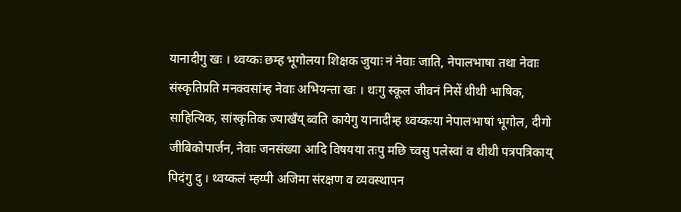यानादीगु खः । थ्वय्कः छम्ह भूगोलया शिक्षक जुयाः नं नेवाः जाति, नेपालभाषा तथा नेवाः संस्कृतिप्रति मनक्वसांम्ह नेवाः अभियन्ता खः । थःगु स्कूल जीवनं निसें थीथी भाषिक, साहित्यिक, सांस्कृतिक ज्याखँय् ब्वति कायेगु यानादीम्ह थ्वय्कःया नेपालभाषां भूगोल, दीगो जीबिकोपार्जन, नेवाः जनसंख्या आदि विषयया तःपु मछि च्वसु पलेस्वां व थीथी पत्रपत्रिकाय् पिदंगु दु । थ्वय्कलं म्हय्पी अजिमा संरक्षण व व्यवस्थापन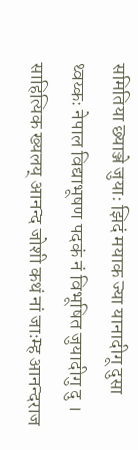समितिया छ्याञ्जे जुयाः झिदं मयाक ज्या यानादीगू दुसा थ्वय्कः नेपाल विद्याभूषण पदकं नं विभूषित जुयादीगु दु ।
साहित्यिक ख्यलय् आनन्द जोशी कथं नां जाःम्ह आनन्दराज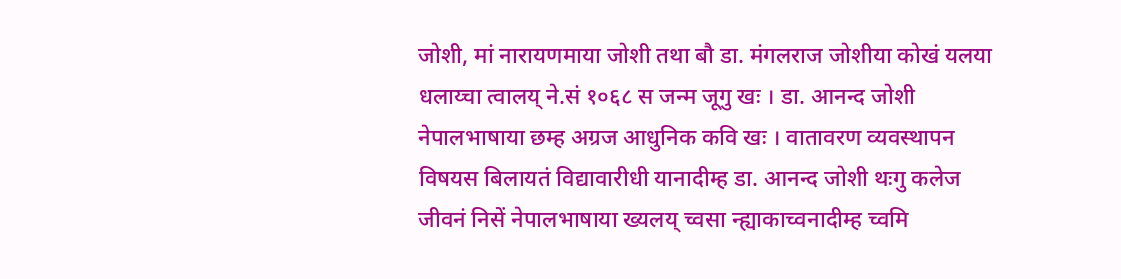जोशी, मां नारायणमाया जोशी तथा बौ डा. मंगलराज जोशीया कोखं यलया धलाय्चा त्वालय् ने.सं १०६८ स जन्म जूगु खः । डा. आनन्द जोशी नेपालभाषाया छम्ह अग्रज आधुनिक कवि खः । वातावरण व्यवस्थापन विषयस बिलायतं विद्यावारीधी यानादीम्ह डा. आनन्द जोशी थःगु कलेज जीवनं निसें नेपालभाषाया ख्यलय् च्वसा न्ह्याकाच्वनादीम्ह च्वमि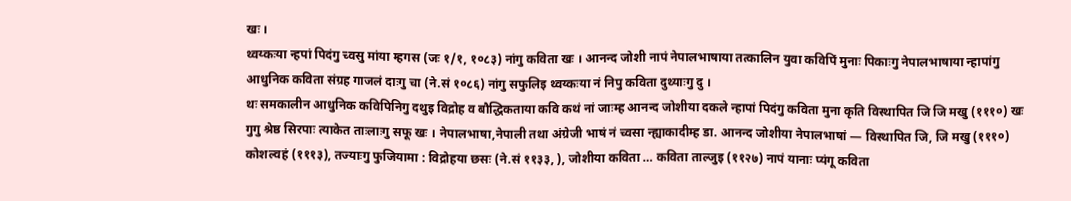खः ।
थ्वय्कःया न्हपां पिदंगु च्वसु मांया म्हगस (जः १/१, १०८३) नांगु कविता खः । आनन्द जोशी नापं नेपालभाषाया तत्कालिन युवा कविपिं मुनाः पिकाःगु नेपालभाषाया न्हापांगु आधुनिक कविता संग्रह गाजलं दाःगु चा (ने.सं १०८६) नांगु सफुलिइ थ्वय्कःया नं निपु कविता दुथ्याःगु दु ।
थः समकालीन आधुनिक कविपिनिगु दथुइ विद्रोह व बौद्धिकताया कवि कथं नां जाःम्ह आनन्द जोशीया दकले न्हापां पिदंगु कविता मुना कृति विस्थापित जि जि मखु (१११०) खः गुगु श्रेष्ठ सिरपाः त्याकेत ताःलाःगु सफू खः । नेपालभाषा,नेपाली तथा अंग्रेजी भाषं नं च्वसा न्ह्याकादीम्ह डा. आनन्द जोशीया नेपालभाषां — विस्थापित जि, जि मखु (१११०) कोशल्वहं (१११३), तज्याःगु फुजियामा : विद्रोहया छसः (ने.सं ११३३, ), जोशीया कविता … कविता ताल्जुइ (११२७) नापं यानाः प्यंगू कविता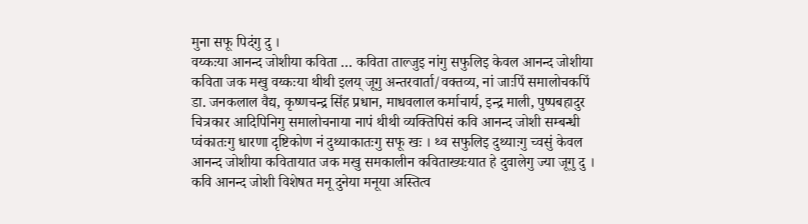मुना सफू पिदंगु दु ।
वय्कःया आनन्द जोशीया कविता … कविता ताल्जुइ नांगु सफुलिइ केवल आनन्द जोशीया कविता जक मखु वय्कःया थीथी इलय् जूगु अन्तरवार्ता/वक्तव्य, नां जाःपिं समालोचकपिं डा. जनकलाल वैद्य, कृष्णचन्द्र सिंह प्रधान, माधवलाल कर्माचार्य, इन्द्र माली, पुष्पबहादुर चित्रकार आदिपिनिगु समालोचनाया नापं थीथी व्यक्तिपिसं कवि आनन्द जोशी सम्बन्धी प्वंकातःगु धारणा दृष्टिकोण नं दुथ्याकातःगु सफू खः । थ्व सफुलिइ दुथ्याःगु च्वसुं केवल आनन्द जोशीया कवितायात जक मखु समकालीन कविताख्यःयात हे दुवालेगु ज्या जूगु दु ।
कवि आनन्द जोशी विशेषत मनू दुनेया मनूया अस्तित्व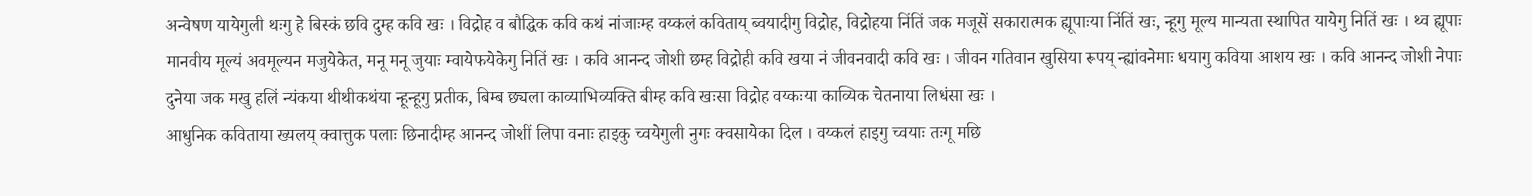अन्वेषण यायेगुली थःगु हे बिस्कं छवि दुम्ह कवि खः । विद्रोह व बौद्धिक कवि कथं नांजाःम्ह वय्कलं कविताय् ब्वयादीगु विद्रोह, विद्रोहया निंतिं जक मजूसें सकारात्मक ह्यूपाःया निंतिं खः, न्हूगु मूल्य मान्यता स्थापित यायेगु नितिं खः । थ्व ह्यूपाः मानवीय मूल्यं अवमूल्यन मजुयेकेत, मनू मनू जुयाः म्वायेफयेकेगु नितिं खः । कवि आनन्द जोशी छम्ह विद्रोही कवि खया नं जीवनवादी कवि खः । जीवन गतिवान खुसिया रूपय् न्ह्यांवनेमाः धयागु कविया आशय खः । कवि आनन्द जोशी नेपाः दुनेया जक मखु हलिं न्यंकया थीथीकथंया न्हून्हूगु प्रतीक, बिम्ब छ्यला काव्याभिव्यक्ति बीम्ह कवि खःसा विद्रोह वय्कःया काव्यिक चेतनाया लिधंसा खः ।
आधुनिक कविताया ख्यलय् क्वात्तुक पलाः छिनादीम्ह आनन्द जोशीं लिपा वनाः हाइकु च्वयेगुली नुगः क्वसायेका दिल । वय्कलं हाइगु च्वयाः तःगू मछि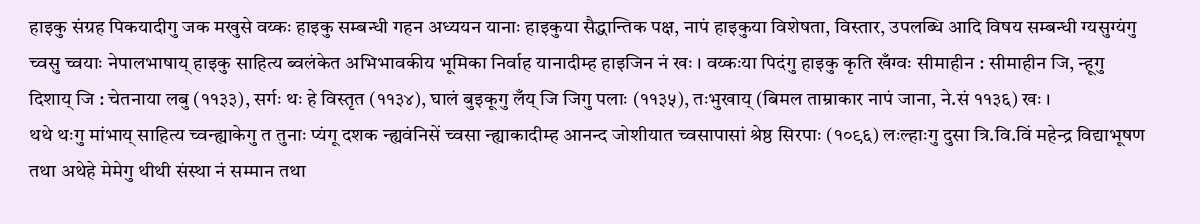हाइकु संग्रह पिकयादीगु जक मखुसे वय्कः हाइकु सम्बन्धी गहन अध्ययन यानाः हाइकुया सैद्धान्तिक पक्ष, नापं हाइकुया विशेषता, विस्तार, उपलब्धि आदि विषय सम्बन्धी ग्यसुग्यंगु च्वसु च्वयाः नेपालभाषाय् हाइकु साहित्य ब्वलंकेत अभिभावकीय भूमिका निर्वाह यानादीम्ह हाइजिन नं खः । वय्कःया पिदंगु हाइकु कृति खँग्वः सीमाहीन : सीमाहीन जि, न्हूगु दिशाय् जि : चेतनाया लबु (११३३), सर्गः थः हे विस्तृत (११३४), घालं बुइकूगु लँय् जि जिगु पलाः (११३५), तःभुखाय् (बिमल ताम्राकार नापं जाना, ने.सं ११३६) खः ।
थथे थःगु मांभाय् साहित्य च्वन्ह्याकेगु त तुनाः प्यंगू दशक न्ह्यवंनिसें च्वसा न्ह्याकादीम्ह आनन्द जोशीयात च्वसापासां श्रेष्ठ सिरपाः (१०९६) लःल्हाःगु दुसा त्रि.वि.विं महेन्द्र विद्याभूषण तथा अथेहे मेमेगु थीथी संस्था नं सम्मान तथा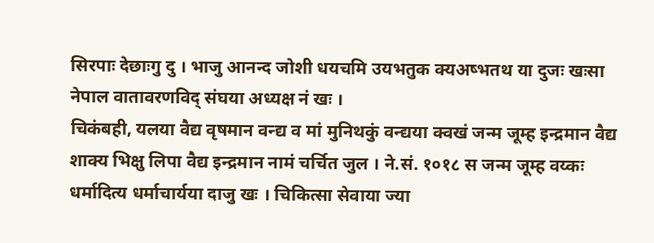सिरपाः देछाःगु दु । भाजु आनन्द जोशी धयचमि उयभतुक क्यअष्भतथ या दुजः खःसा नेपाल वातावरणविद् संघया अध्यक्ष नं खः ।
चिकंबही, यलया वैद्य वृषमान वन्द्य व मां मुनिथकुं वन्द्यया क्वखं जन्म जूम्ह इन्द्रमान वैद्य शाक्य भिक्षु लिपा वैद्य इन्द्रमान नामं चर्चित जुल । ने.सं. १०१८ स जन्म जूम्ह वय्कः धर्मादित्य धर्माचार्यया दाजु खः । चिकित्सा सेवाया ज्या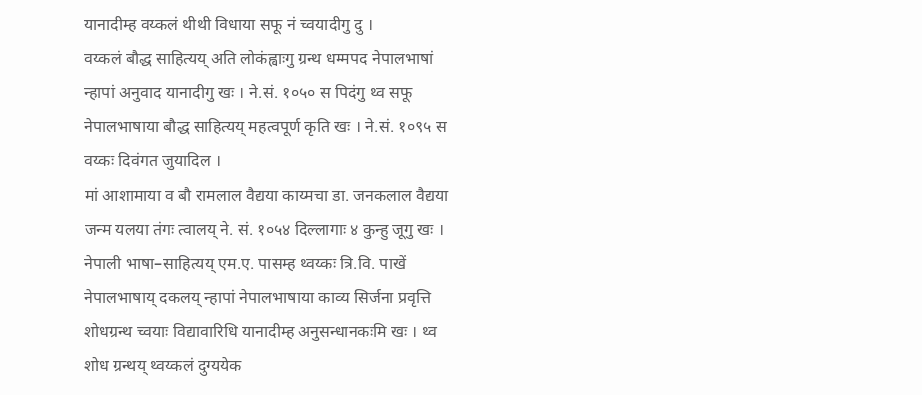यानादीम्ह वय्कलं थीथी विधाया सफू नं च्वयादीगु दु ।
वय्कलं बौद्ध साहित्यय् अति लोकंह्वाःगु ग्रन्थ धम्मपद नेपालभाषां न्हापां अनुवाद यानादीगु खः । ने.सं. १०५० स पिदंगु थ्व सफू नेपालभाषाया बौद्ध साहित्यय् महत्वपूर्ण कृति खः । ने.सं. १०९५ स वय्कः दिवंगत जुयादिल ।
मां आशामाया व बौ रामलाल वैद्यया काय्मचा डा. जनकलाल वैद्यया जन्म यलया तंगः त्वालय् ने. सं. १०५४ दिल्लागाः ४ कुन्हु जूगु खः । नेपाली भाषा–साहित्यय् एम.ए. पासम्ह थ्वय्कः त्रि.वि. पाखें नेपालभाषाय् दकलय् न्हापां नेपालभाषाया काव्य सिर्जना प्रवृत्ति शोधग्रन्थ च्वयाः विद्यावारिधि यानादीम्ह अनुसन्धानकःमि खः । थ्व शोध ग्रन्थय् थ्वय्कलं दुग्ययेक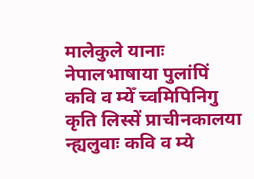मालेकुले यानाः नेपालभाषाया पुलांपिं कवि व म्येँ च्वमिपिनिगु कृति लिस्सें प्राचीनकालया न्ह्यलुवाः कवि व म्ये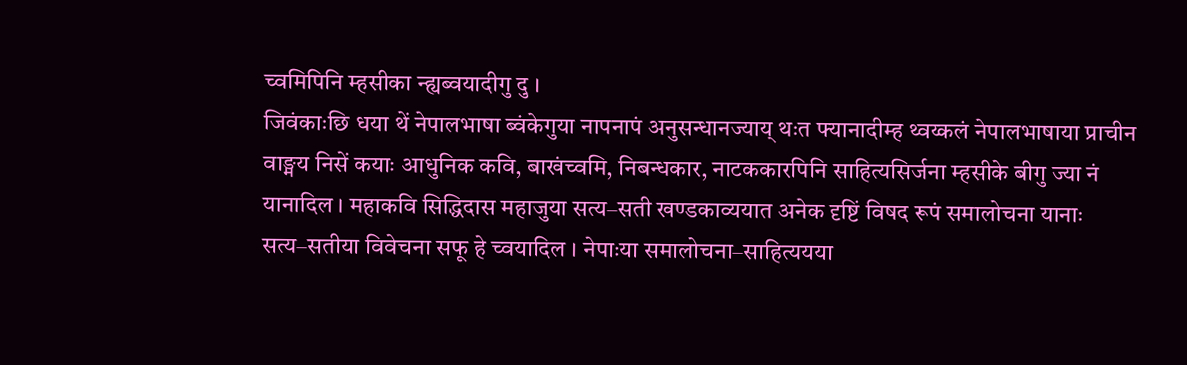च्वमिपिनि म्हसीका न्ह्यब्वयादीगु दु ।
जिवंकाःछि धया थें नेपालभाषा ब्वंकेगुया नापनापं अनुसन्धानज्याय् थःत फ्यानादीम्ह थ्वय्कलं नेपालभाषाया प्राचीन वाङ्मय निसें कयाः आधुनिक कवि, बाखंच्वमि, निबन्धकार, नाटककारपिनि साहित्यसिर्जना म्हसीके बीगु ज्या नं यानादिल । महाकवि सिद्धिदास महाजुया सत्य–सती खण्डकाव्ययात अनेक दृष्टिं विषद रूपं समालोचना यानाः सत्य–सतीया विवेचना सफू हे च्वयादिल । नेपाःया समालोचना–साहित्ययया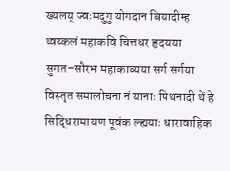ख्यलय् ज्वःमदुगु योगदान बियादीम्ह थ्वय्कलं महाकवि चित्तधर हृदयया सुगत–सौरभ महाकाव्यया सर्ग सर्गया विस्तृत समालोचना नं यानाः पिथनादी थें हे सिद्धिरामायण पूवंक ल्ह्ययाः धारावाहिक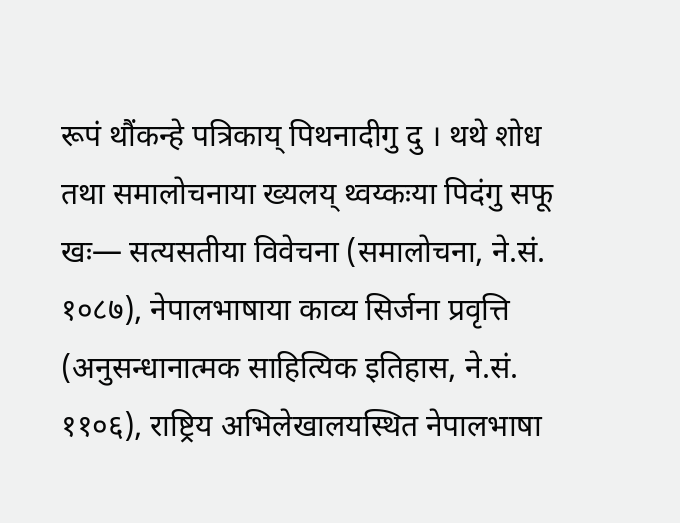रूपं थौंकन्हे पत्रिकाय् पिथनादीगु दु । थथे शोध तथा समालोचनाया ख्यलय् थ्वय्कःया पिदंगु सफू खः— सत्यसतीया विवेचना (समालोचना, ने.सं. १०८७), नेपालभाषाया काव्य सिर्जना प्रवृत्ति (अनुसन्धानात्मक साहित्यिक इतिहास, ने.सं. ११०६), राष्ट्रिय अभिलेखालयस्थित नेपालभाषा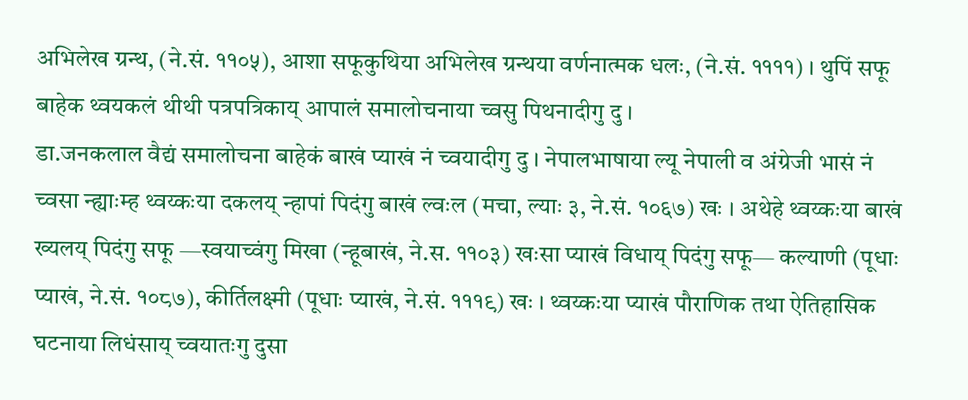अभिलेख ग्रन्थ, (ने.सं. ११०५), आशा सफूकुथिया अभिलेख ग्रन्थया वर्णनात्मक धलः, (ने.सं. ११११) । थुपिं सफू बाहेक थ्वयकलं थीथी पत्रपत्रिकाय् आपालं समालोचनाया च्वसु पिथनादीगु दु ।
डा.जनकलाल वैद्यं समालोचना बाहेकं बाखं प्याखं नं च्वयादीगु दु । नेपालभाषाया ल्यू नेपाली व अंग्रेजी भासं नं च्वसा न्ह्याःम्ह थ्वय्कःया दकलय् न्हापां पिदंगु बाखं ल्वःल (मचा, ल्याः ३, ने.सं. १०६७) खः । अथेहे थ्वय्कःया बाखं ख्यलय् पिदंगु सफू —स्वयाच्वंगु मिखा (न्हूबाखं, ने.स. ११०३) खःसा प्याखं विधाय् पिदंगु सफू— कल्याणी (पूधाः प्याखं, ने.सं. १०८७), कीर्तिलक्ष्मी (पूधाः प्याखं, ने.सं. १११९) खः । थ्वय्कःया प्याखं पौराणिक तथा ऐतिहासिक घटनाया लिधंसाय् च्वयातःगु दुसा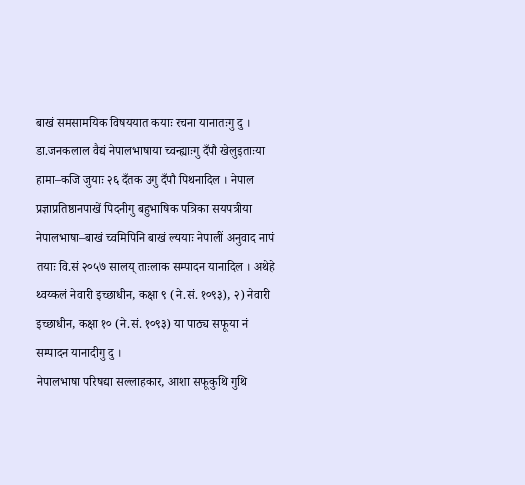बाखं समसामयिक विषययात कयाः रचना यानातःगु दु ।
डा.जनकलाल वैद्यं नेपालभाषाया च्वन्ह्याःगु दँपौ खेलुइताःया हामा–कजि जुयाः २६ दँतक उगु दँपौ पिथनादिल । नेपाल प्रज्ञाप्रतिष्ठानपाखें पिदनीगु बहुभाषिक पत्रिका सयपत्रीया नेपालभाषा–बाखं च्वमिपिनि बाखं ल्ययाः नेपालीं अनुवाद नापं तयाः वि.सं २०५७ सालय् ताःलाक सम्पादन यानादिल । अथेहे थ्वय्कलं नेवारी इच्छाधीन, कक्षा ९ (ने.सं. १०९३), २) नेवारी इच्छाधीन, कक्षा १० (ने.सं. १०९३) या पाठ्य सफूया नं सम्पादन यानादीगु दु ।
नेपालभाषा परिषद्या सल्लाहकार, आशा सफूकुथि गुथि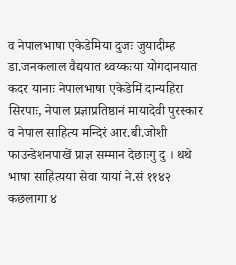व नेपालभाषा एकेडेमिया दुजः जुयादीम्ह डा.जनकलाल वैद्ययात थ्वय्कःया योगदानयात कदर यानाः नेपालभाषा एकेडेमिं दान्यहिरा सिरपाः, नेपाल प्रज्ञाप्रतिष्ठानं मायादेवी पुरस्कार व नेपाल साहित्य मन्दिरं आर.बी.जोशी फाउन्डेशनपाखें प्राज्ञ सम्मान देछाःगु दु । थथे भाषा साहित्यया सेवा यायां ने.सं ११४२ कछलागा ४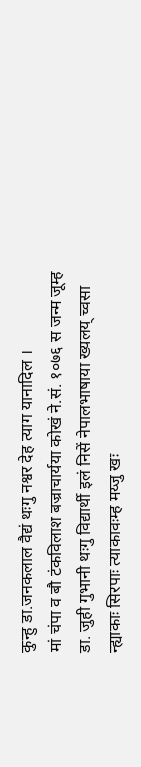कुन्हु डा.जनकलाल वैद्यं थःगु नश्वर देह त्याग यानादिल ।
मां चंपा व बौ टंकविलाश बज्राचार्यया कोखं ने.सं. १०७६ स जन्म जूम्ह डा. जुही गुभानी थःगु विद्यार्थी इलं निसें नेपालभाषाया ख्यलय् च्वसा न्ह्याकाः सिरपाः त्याकावःम्ह मय्जु खः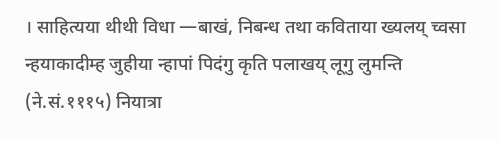। साहित्यया थीथी विधा —बाखं, निबन्ध तथा कविताया ख्यलय् च्वसा न्हयाकादीम्ह जुहीया न्हापां पिदंगु कृति पलाखय् लूगु लुमन्ति (ने.सं.१११५) नियात्रा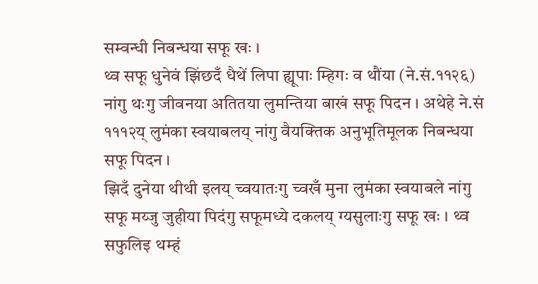सम्वन्धी निबन्धया सफू खः ।
थ्व सफू धुनेवं झिंछदँ धैथें लिपा ह्यूपाः म्हिगः व थौंया (ने.सं.११२६) नांगु थःगु जीवनया अतितया लुमन्तिया बाखं सफू पिदन । अथेहे ने.सं १११२य् लुमंका स्वयाबलय् नांगु वैयक्तिक अनुभूतिमूलक निबन्धया सफू पिदन ।
झिदँ दुनेया थीथी इलय् च्वयातःगु च्वखँ मुना लुमंका स्वयाबले नांगु सफू मय्जु जुहीया पिदंगु सफूमध्ये दकलय् ग्यसुलाःगु सफू खः । थ्व सफुलिइ थम्हं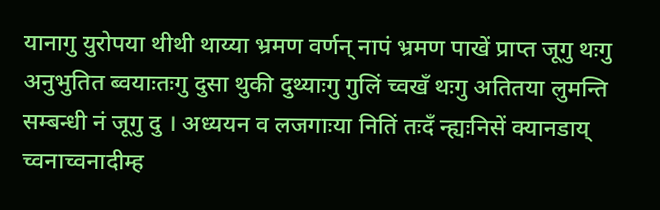यानागु युरोपया थीथी थाय्या भ्रमण वर्णन् नापं भ्रमण पाखें प्राप्त जूगु थःगु अनुभुतित ब्वयाःतःगु दुसा थुकी दुथ्याःगु गुलिं च्वखँ थःगु अतितया लुमन्ति सम्बन्धी नं जूगु दु । अध्ययन व लजगाःया नितिं तःदँ न्ह्यःनिसें क्यानडाय् च्वनाच्वनादीम्ह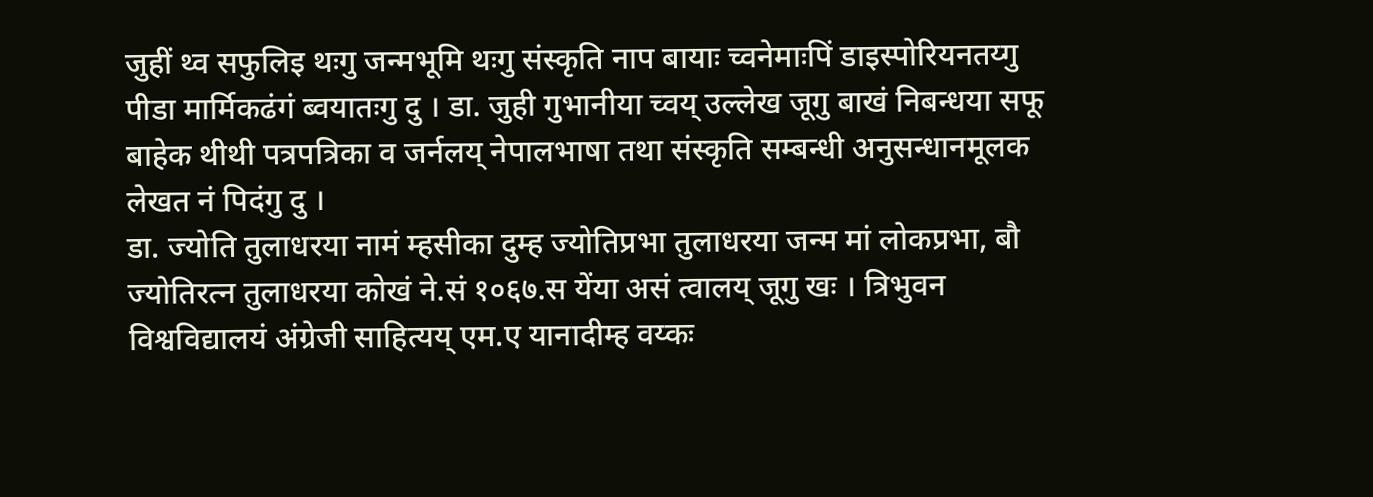जुहीं थ्व सफुलिइ थःगु जन्मभूमि थःगु संस्कृति नाप बायाः च्वनेमाःपिं डाइस्पोरियनतय्गु पीडा मार्मिकढंगं ब्वयातःगु दु । डा. जुही गुभानीया च्वय् उल्लेख जूगु बाखं निबन्धया सफू बाहेक थीथी पत्रपत्रिका व जर्नलय् नेपालभाषा तथा संस्कृति सम्बन्धी अनुसन्धानमूलक लेखत नं पिदंगु दु ।
डा. ज्योति तुलाधरया नामं म्हसीका दुम्ह ज्योतिप्रभा तुलाधरया जन्म मां लोकप्रभा, बौ ज्योतिरत्न तुलाधरया कोखं ने.सं १०६७.स येंया असं त्वालय् जूगु खः । त्रिभुवन विश्वविद्यालयं अंग्रेजी साहित्यय् एम.ए यानादीम्ह वय्कः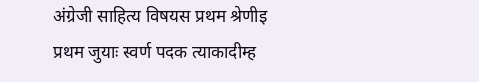अंग्रेजी साहित्य विषयस प्रथम श्रेणीइ प्रथम जुयाः स्वर्ण पदक त्याकादीम्ह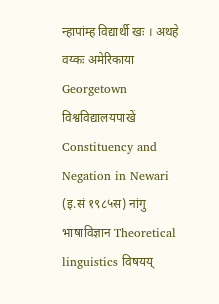न्हापांम्ह विद्यार्थी खः । अथहे वय्कः अमेरिकाया Georgetown विश्वविद्यालयपाखें Constituency and Negation in Newari (इ.सं १९८५स) नांगु भाषाविज्ञान Theoretical linguistics विषयय्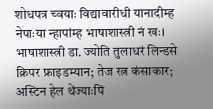शोधपत्र च्वयाः विद्यावारीधी यानादीम्ह नेपाःया न्हापांम्ह भाषाशास्त्री नं खः।
भाषाशास्त्री डा. ज्योति तुलाधरं लिन्डसे क्रिपर फ्राइडम्यान; तेज रत्न कंसाकार; अस्टिन हेल थेंज्याःपिं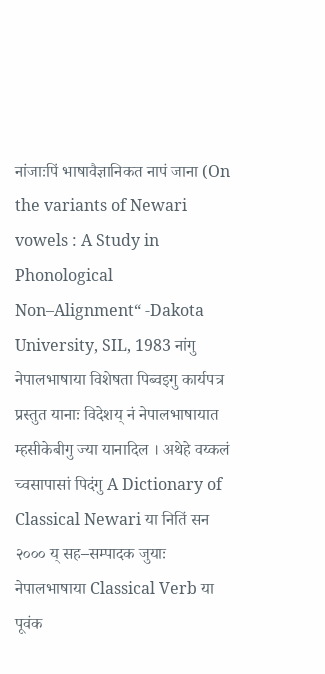नांजाःपिं भाषावैज्ञानिकत नापं जाना (On the variants of Newari vowels : A Study in Phonological Non–Alignment“ -Dakota University, SIL, 1983 नांगु नेपालभाषाया विशेषता पिब्वइगु कार्यपत्र प्रस्तुत यानाः विदेशय् नं नेपालभाषायात म्हसीकेबीगु ज्या यानादिल । अथेहे वय्कलं च्वसापासां पिदंगु A Dictionary of Classical Newari या नितिं सन २००० य् सह–सम्पादक जुयाः नेपालभाषाया Classical Verb या पूवंक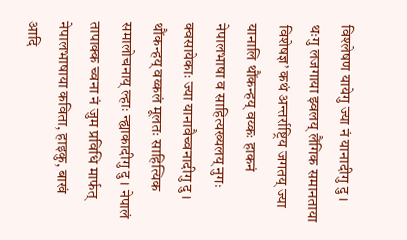विश्लेषण यायेगु ज्या नं यानादीगु दु ।
थःगु लजगाया झ्वलय् लैंगिक समानताया विशेषज्ञ’ कथं अन्तर्राष्ट्रिय जगतय् ज्या यानालि थौंकन्हय् वय्कः हाकनं नेपालभाषा व साहित्यख्यलय् नुगः क्वसायेकाः ज्या यानावैच्वनादीगु दु । थौंकन्हय् वय्कलं मूलतः साहित्यिक समालोचनाय् ल्हाः न्ह्याकादीगु दु । नेपालं तापाक्क च्वना नं जुम प्रविधि मार्फत् नेपालभाषाया कविता, हाइकु, बाखं आदि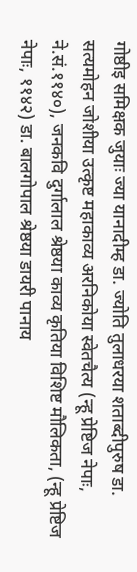गोष्ठीइ समिक्षक जुयाः ज्या यानादीम्ह डा. ज्योति तुलाधरया शताब्दीपुरुष डा. सत्यमोहन जोशीया उत्कृष्ट महाकाव्य अरनिकोया स्वेतचैत्य (न्हू प्रेष्टिज नेपाः, ने.सं.११४०), जनकवि दुर्गालाल श्रेष्ठया काव्य कृतिया विशिष्ट मौलिकता, (न्हू प्रेष्टिज नेपाः, ११४२) डा. बालगोपाल श्रेष्ठया डायरी पानाय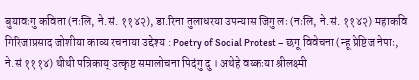बुयावःगु कविता (नःलि, ने.सं. ११४२), डा.रिना तुलाधरया उपन्यास जिगु लः (नःलि, ने.सं. ११४२) महाकवि गिरिजाप्रसाद जोशीया काव्य रचनाया उद्देश्य : Poetry of Social Protest – छगू विवेचना (न्हू प्रेष्टिज नेपाः, ने.सं १११४) थीथी पत्रिकाय् उत्कृष्ट समालोचना पिदंगु दु । अथेहे वय्कःया श्रीलक्ष्मी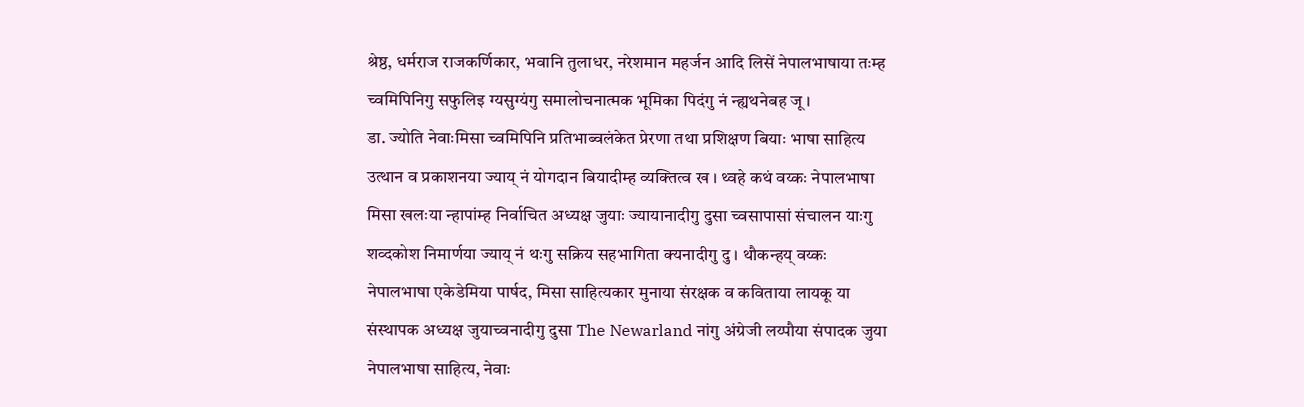श्रेष्ठ, धर्मराज राजकर्णिकार, भवानि तुलाधर, नरेशमान महर्जन आदि लिसें नेपालभाषाया तःम्ह च्वमिपिनिगु सफुलिइ ग्यसुग्यंगु समालोचनात्मक भूमिका पिदंगु नं न्ह्यथनेबह जू ।
डा. ज्योति नेवाःमिसा च्वमिपिनि प्रतिभाब्वलंकेत प्रेरणा तथा प्रशिक्षण बियाः भाषा साहित्य उत्थान व प्रकाशनया ज्याय् नं योगदान बियादीम्ह व्यक्तित्व ख । थ्वहे कथं वय्कः नेपालभाषा मिसा खलःया न्हापांम्ह निर्वाचित अध्यक्ष जुयाः ज्यायानादीगु दुसा च्वसापासां संचालन याःगु शव्दकोश निमार्णया ज्याय् नं थःगु सक्रिय सहभागिता क्यनादीगु दु । थौकन्हय् वय्कः नेपालभाषा एकेडेमिया पार्षद, मिसा साहित्यकार मुनाया संरक्षक व कविताया लायकू या संस्थापक अध्यक्ष जुयाच्वनादीगु दुसा The Newarland नांगु अंग्रेजी लय्पौया संपादक जुया नेपालभाषा साहित्य, नेवाः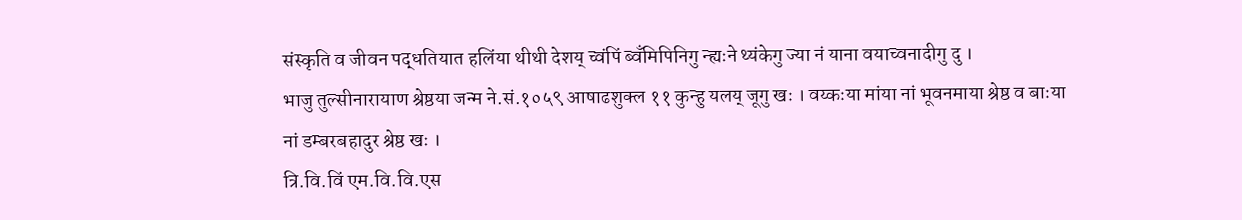संस्कृति व जीवन पद्धतियात हलिंया थीथी देशय् च्वंपिं ब्वँमिपिनिगु न्ह्यःने थ्यंकेगु ज्या नं याना वयाच्वनादीगु दु ।
भाजु तुल्सीनारायाण श्रेष्ठया जन्म ने.सं.१०५९ आषाढशुक्ल ११ कुन्हु यलय् जूगु खः । वय्कःया मांया नां भूवनमाया श्रेष्ठ व बाःया नां डम्बरबहादुर श्रेष्ठ खः ।
त्रि.वि.विं एम.वि.वि.एस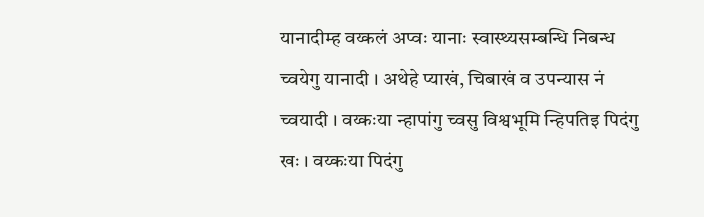यानादीम्ह वय्कलं अप्वः यानाः स्वास्थ्यसम्बन्धि निबन्ध च्वयेगु यानादी । अथेहे प्याखं, चिबाखं व उपन्यास नं च्वयादी । वय्कःया न्हापांगु च्वसु विश्वभूमि न्हिपतिइ पिदंगु खः । वय्कःया पिदंगु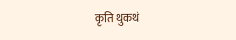कृति थुकथं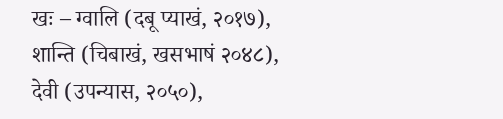खः – ग्वालि (दबू प्याखं, २०१७), शान्ति (चिबाखं, खसभाषं २०४८), देवी (उपन्यास, २०५०),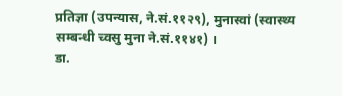प्रतिज्ञा (उपन्यास, ने.सं.११२९), मुनास्वां (स्वास्थ्य सम्बन्धी च्वसु मुना ने.सं.११४१) ।
डा.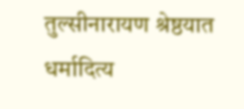तुल्सीनारायण श्रेष्ठयात धर्मादित्य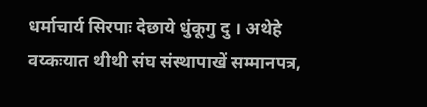धर्माचार्य सिरपाः देछाये धुंकूगु दु । अथेहे वय्कःयात थीथी संघ संस्थापाखें सम्मानपत्र,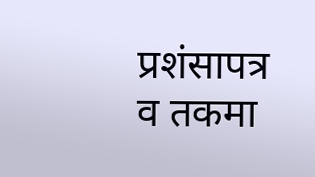प्रशंसापत्र व तकमा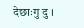देछाःगु दु ।